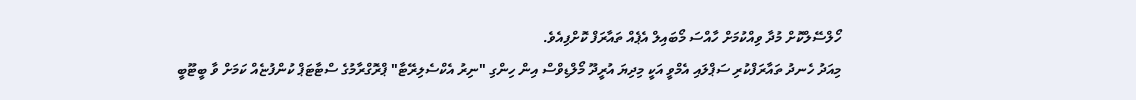ހޯލްސޭލްކޮށް މުދާ ވިއްކުމަށް ހާއްސަ މޯބައިލް އެޕެއް ތައާރަފް ކޮށްފިއެވެ.
މިއަދު ހެނދު ތައާރަފްކުރި ސަޕްލައި އެމްވީ އަކީ މިދިޔަ އުރީދޫ މޯލްޑިވްސް އިން ހިންގި "ނިރު އެކްސެލިރޭޓާ" ޕްރޮގްރާމުގެ ސްޓާޓަޕް ކުންފުޏެއް ކަމަށް ވާ ބީޓޫބީ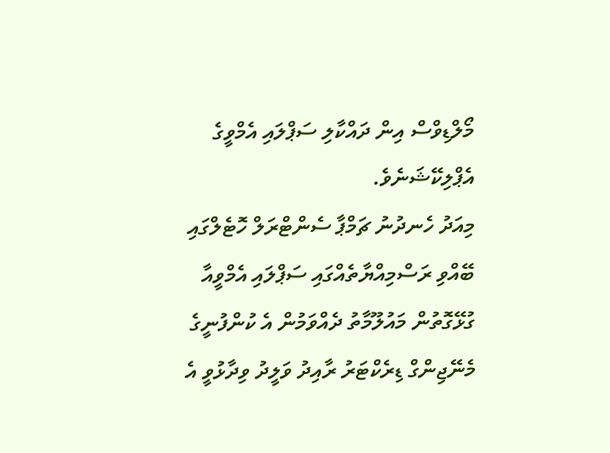މޯލްޑިވްސް އިން ދައްކާލި ސަޕްލައި އެމްވީގެ އެޕްލިކޭޝަނެވެ.
މިއަދު ހެނދުނު ޗަމްޕާ ސެންޓްރަލް ހޮޓެލްގައި ބޭއްވި ރަސްމިއްޔާތެއްގައި ސަޕްލައި އެމްވީއާ ގުޅޭގޮތުން މައުލޫމާތު ދެއްވަމުން އެ ކުންފުނީގެ މެނޭޖިންގް ޑިރެކްޓަރު ރާއިދު ވަލީދު ވިދާޅުވީ އެ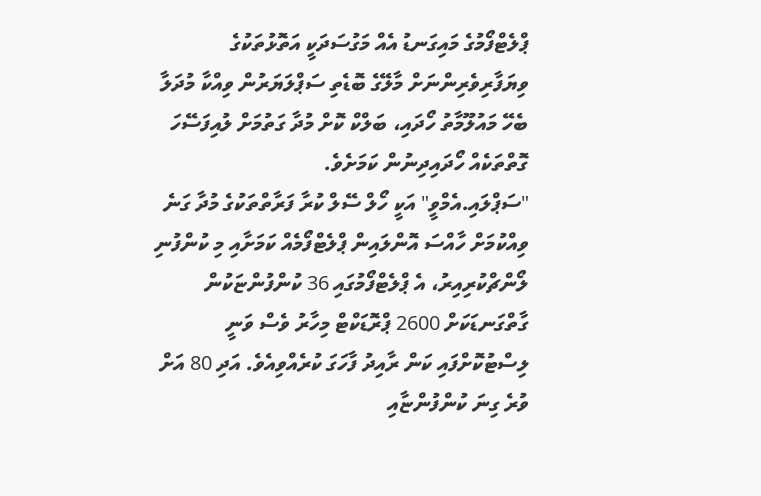ޕްލެޓްފޯމުގެ މައިގަނޑު އެއް މަގުސަދަކީ އަތޮޅުތަކުގެ ވިޔަފާރިވެރިންނަށް މާލޭގެ ބޮޑެތި ސަޕްލަޔަރުން ވިއްކާ މުދަލާ ބެހޭ މައުލޫމާތު ހޯދައި، ބަލްކް ކޮށް މުދާ ގަތުމަށް ލުއިފަސޭހަ ގޮތްތަކެއް ހޯދައިދިނުން ކަމަށެވެ.
"ސަޕްލައި.އެމްވީ" އަކީ ހޯލް ސޭލް ކުރާ ފަރާތްތަކުގެ މުދާ ގަނެ ވިއްކުމަށް ހާއްސަ އޮންލައިން ޕްލެޓްފޯމެއް ކަމަށާއި މި ކުންފުނި ލޯންޗްކުރިއިރު، އެ ޕްލެޓްފޯމުގައި 36 ކުންފުންޏަކުން ގާތްގަނޑަކަށް 2600 ޕްރޮޑަކްޓް މިހާރު ވެސް ވަނީ ލިސްޓުކޮށްފައި ކަން ރާއިދު ފާހަގަ ކުރެއްވިއެވެ. އަދި 80 އަށް ވުރެ ގިނަ ކުންފުންޏާއި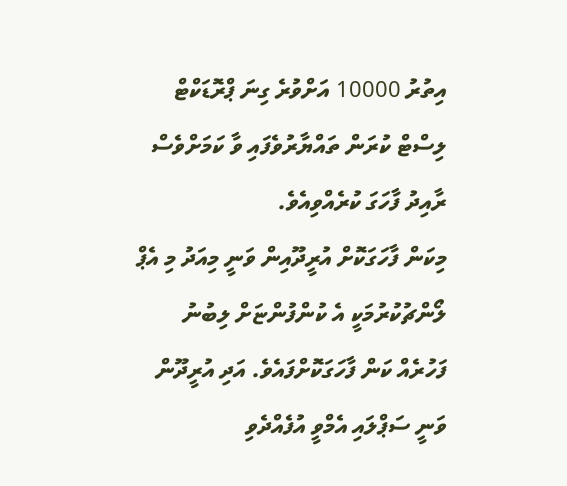އިތުރު 10000 އަށްވުރެ ގިނަ ޕްރޮޑަކްޓް ލިސްޓް ކުރަން ތައްޔާރުވެފައި ވާ ކަމަށްވެސް ރާއިދު ފާހަގަ ކުރެއްވިއެވެ.
މިކަން ފާހަގަކޮށް އުރީދޫއިން ވަނީ މިއަދު މި އެޕް ލޯންޗުކުރުމަކީ އެ ކުންފުންޏަށް ލިބުނު ފަހުރެއް ކަން ފާހަގަކޮށްފައެވެ. އަދި އުރީދޫން ވަނީ ސަޕްލައި އެމްވީ އުފެއްދެވި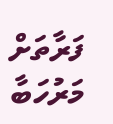ފަރާތަށް މަރުހަބާ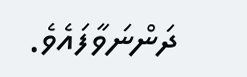ދަންނަވާފައެވެ.